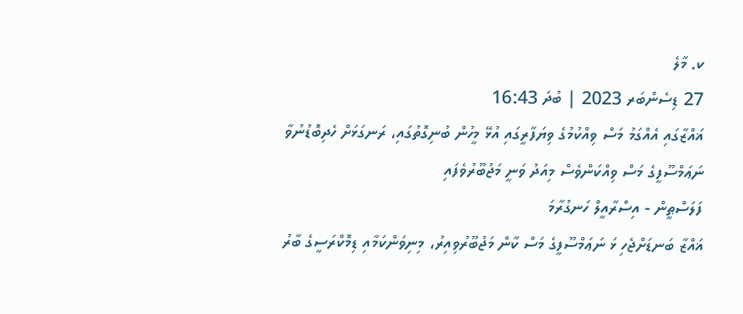ކ. މާލެ
27 ޑިސެންބަރ 2023 | ބުދަ 16:43
ޣައްޒާގައި އެއްގަމު މަސް ވިއްކުމުގެ ވިޔަފާރީގައި އުޅޭ މީހުން ބުނިގޮތުގައި، ރަނގަޅަށް ހެދިބޮޑުނުވާ ނަޢަމްސޫފީގެ މަސް ވިއްކަންވެސް މިއަދު ވަނީ މަޖުބޫރުވެފައި
ފަލަސްޠީން - އިސްރާއީލް ހަނގުރާމަ
ޣައްޒާ ބަނޑަށްޖެހި ޅަ ނަޢަމްސޫފީގެ މަސް ކާން މަޖުބޫރުވިއިރު، މިނިވަންކަމާއި ޑިމޮކްރަސީގެ ބާރު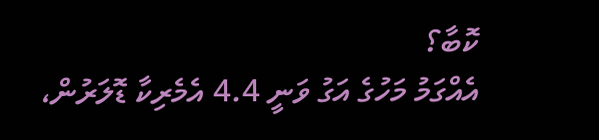ކޮބާ؟
އެއްގަމު މަހުގެ އަގު ވަނީ 4.4 އެމެރިކާ ޑޮލަރުން،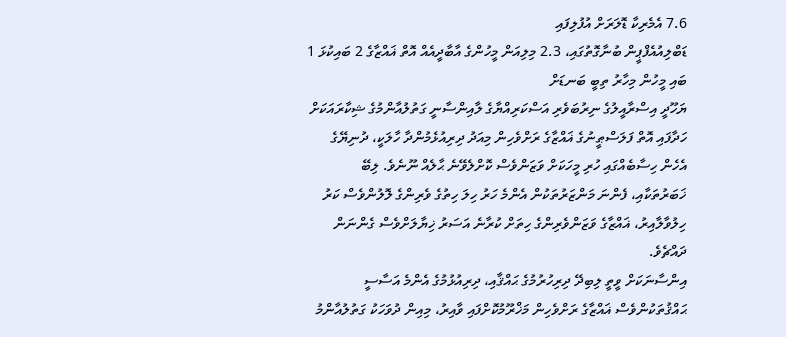7.6 އެމެރިކާ ޑޮލަރަށް އުފުލިފައި
ޑަބްލިއުއެފްޕީން ބުނާގޮތުގައި، 2.3 މިލިއަން މީހުންގެ އާބާދީއެއް އޮތް ޣައްޒާގެ 2 ބައިކުޅަ 1 ބައި މީހުން މިހާރު ތިބީ ބަނޑަށް
ޔަހޫދީ އިސްރާއީލުގެ ނިރުބަވެރި އަސްކަރިއްޔާގެ ލާއިންސާނީ ގަތުލުއާންމުގެ ޝިކާރައަކަށް ހަދާފައި އޮތް ފަލަސްޠީނުގެ ޣައްޒާގެ ރަށްވެހިން މިއަދު ދިރިއުޅެމުންދާ ހާލަކީ، ދުނިޔޭގެ އެހެން ހިސާބެއްގައި ހުރި މީހަކަށް ވަޒަންވެސް ކޮށްލެވޭނެ ޙާލެއް ނޫނެވެ. ލިބޭ ޚަބަރުތަކާއި، ފެންނަ މަންޒަރުތަކުން އެންމެ ހަރު ހިލަ ހިތުގެ ވެރިންގެ ލޮލުންވެސް ކަރު ހިލުވާލާއިރު، ޣައްޒާގެ ވަޒަންވެރިންގެ ހިތަށް ކުރާނެ އަސަރު ޚިޔާލަށްވެސް ގެންނަން ދައްޗެވެ.
އިންސާނަކަށް ވީތީ ލިބިދޭ ދިރިހުރުމުގެ ޙައްޤާއި، ދިރިއުޅުމުގެ އެންމެ އަސާސީ ޙައްޤުތަކުންވެސް ޣައްޒާގެ ރަށްވެހިން މަޚްރޫމުކޮށްފައި ވާއިރު، މިއިން ދުވަހަކު ގަތުލުއާންމު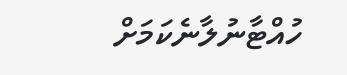ހުއްޓާނުލާނެކަމަށް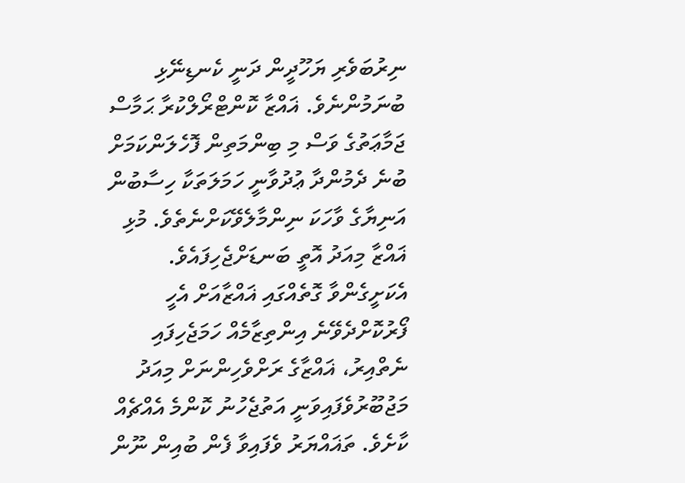ނިރުބަވެރި ޔަހޫދީން ދަނީ ކެނޑިނޭޅި ބުނަމުންނެވެ. ޣައްޒާ ކޮންޓްރޯލްކުރާ ޙަމާސް ޖަމާޢަތުގެ ވަސް މި ބިންމަތިން ފޮހެލަންކަމަށް ބުނެ ދެމުންދާ ޢުދުވާނީ ހަމަލަތަކާ ހިސާބުން އަނިޔާގެ ވާހަކަ ނިންމާލެވޭކަށްނެތެވެ. މުޅި ޣައްޒާ މިއަދު އޮތީ ބަނޑަށްޖެހިފައެވެ. އެކަށީގެންވާ ގޮތެއްގައި ޣައްޒާއަށް އެހީ ފޯރުކޮށްދެވޭނެ އިންތިޒާމެއް ހަމަޖެހިފައި ނެތްއިރު، ޣައްޒާގެ ރަށްވެހިންނަށް މިއަދު މަޖުބޫރުވެފައިވަނީ އަތުޖެހުނު ކޮންމެ އެއްޗެއް ކާށެވެ. ތަޣައްޔަރު ވެފައިވާ ފެން ބުއިން ނޫން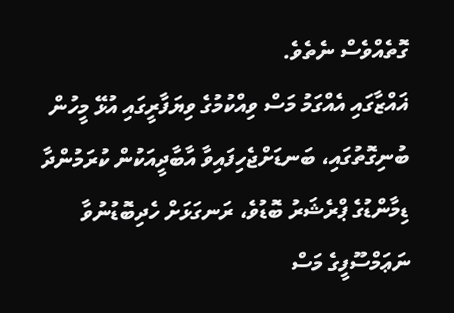ގޮތެއްވެސް ނެތެވެ.
ޣައްޒާގައި އެއްގަމު މަސް ވިއްކުމުގެ ވިޔަފާރީގައި އުޅޭ މީހުން ބުނިގޮތުގައި، ބަނޑަށްޖެހިފައިވާ އާބާދީއަކުން ކުރަމުންދާ ޑިމާންޑުގެ ޕްރެޝަރު ބޮޑުވެ، ރަނގަޅަށް ހެދިބޮޑުނުވާ ނަޢަމްސޫފީގެ މަސް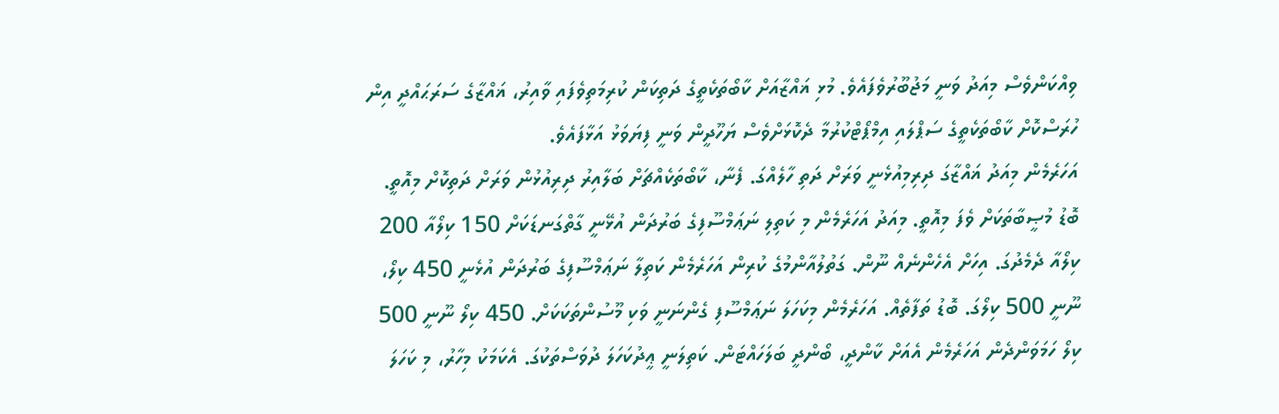ވިއްކަންވެސް މިއަދު ވަނީ މަޖުބޫރުވެފައެވެ. މުޅި ޣައްޒާއަށް ކާބޯތަކެތީގެ ދަތިކަން ކުރިމަތިވެފައި ވާއިރު، ޣައްޒާގެ ސަރަޙައްދީ އިން ހުރަސްކޮށް ކާބޯތަކެތީގެ ސަޕްލައި އިމްޕޯޓްކުރުމާ ދެކޮޅަށްވެސް ޔަހޫދީން ވަނީ ފިޔަވަޅު އަޅާފައެވެ.
އަހަރެމެން މިއަދު ޣައްޒާގަ ދިރިމިއުޅެނީ ވަރަށް ދަތި ހާލެއްގަ. ފެނާ، ކާބޯތަކެއްޗަށް ބަލާއިރު ދިރިއުޅުން ވަރަށް ދަތިކޮށް މިއޮތީ. ބޮޑު މުޞީބާތަކަށް ވެފަ މިއޮތީ. މިއަދު އަހަރެމެން މި ކަތިލި ނަޢަމްސޫފިގެ ބަރުދަން އުޅޭނީ ގާތްގަނޑަކަށް 150 ކިލޯއާ 200 ކިލޯއާ ދެމެދުގަ. އިހަށް އެހެންނެއް ނޫން. ގަތުލުއާންމުގެ ކުރިން އަހަރެމެން ކަތިލާ ނަޢަމްސޫފިގެ ބަރުދަން އުޅެނީ 450 ކިލޯ، ނޫނީ 500 ކިލޯގަ. ބޮޑު ތަފާތެއް. އަހަރެމެން މިކަހަލަ ނަޢަމްސޫފި ގެންނަނީ ވަކި މޫސުންތަކަކަށް. 450 ކިލޯ ނޫނީ 500 ކިލޯ ހަމަވަންދެން އަހަރެމެން އެއަށް ކާންދީ، ބޯންދީ ބަލަހައްޓަން. ކަތިލަނީ ޢީދުކަހަލަ ދުވަސްތަކުގަ. އެކަމަކު މިހާރު، މި ކަހަލަ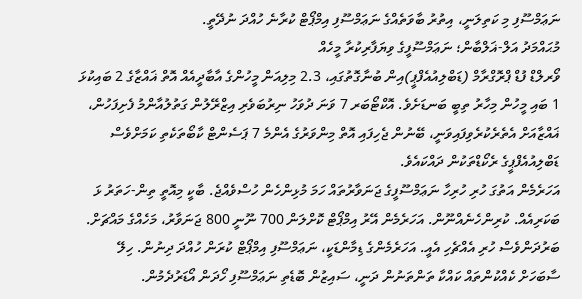ނަޢަމްސޫފި މި ކަތިލަނީ، އިތުރު ބާވަތެއްގެ ނަޢަމްސޫފި އިމްޕޯޓް ކުރާނެ ހުއްދަ ނުދޭތީ.
މުޙައްމަދު އަލް-ޣަލްބާން؛ ނަޢަމްސޫފީގެ ވިޔަފާރިކުރާ މީހެއް
ވޯރލްޑް ފުޑް ޕްރޮގްރާމް (ޑަބްލިއުއެފްޕީ)އިން ބުނާގޮތުގައި، 2.3 މިލިއަން މީހުންގެ އާބާދީއެއް އޮތް ޣައްޒާގެ 2 ބައިކުޅަ 1 ބައި މީހުން މިހާރު ތިބީ ބަނޑަށެވެ. އޮކްޓޯބަރ 7 ވަނަ ދުވަހު ނިރުބަވެރި އިޒްރޭލުން ގަތުލުއާންމު ފެށިފަހުން، ޣައްޒާއަށް އެތެރެކުރެވިފައިވަނީ، ބޭނުން ޖެހިފައި އޮތް މިންވަރުގެ އެންމެ 7 ޕަސެންޓް ކާބޯތަކެތި ކަމަށްވެސް ޑަބްލިއުއެފްޕީގެ ރެކޯޑްތަކުން ދައްކައެވެ.
އަހަރެމެން އަތުގަ ހުރި ހުރިހާ ނަޢަމްސޫފީގެ ޖަނަވާރުތައް ހަމަ މުޅިންހެން ހުސްވެއްޖެ. ބާކީ މިއޮތީ ތިން-ހަތަރު ޅަ ބަކަރިއެއް. ކުރިންހެނެއްނޫން. އަހަރެމެން އޭރު އިމްޕޯޓް ކޮށްލަން 700 ނޫނީ 800 ޖަނަވާރު، މަހެއްގެ މައްޗަށް. ބަރުދަންވެސް ހުރި އެއްޗެހި އެއީ. އަހަރެމެންގެ ޑިމާންޑަކީ، ނަޢަމްސޫފި އިމްޕޯޓް ކުރަން ހުއްދަ ދިނުން. ހިލޭ ސާބަހަށް ކެއްކުންތައް ކައްކާ ތަންތަނުން ދަނީ، ސައިޒުން ބޮޑެތި ނަޢަމްސޫފި ހޯދަން އޯޑަރުދެމުން.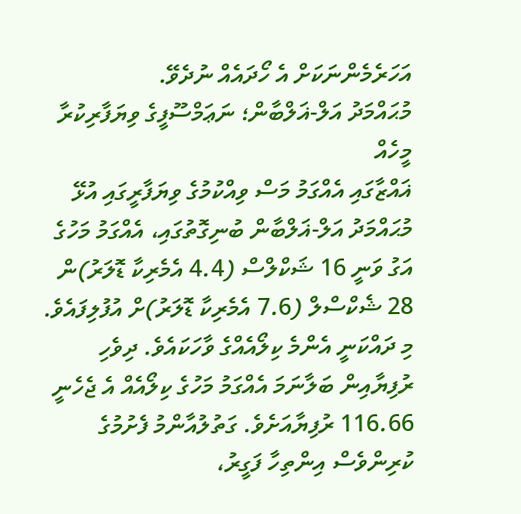އަހަރެމެންނަކަށް އެ ހޯދައެއް ނުދެވޭ.
މުޙައްމަދު އަލް-ޣަލްބާން؛ ނަޢަމްސޫފީގެ ވިޔަފާރިކުރާ މީހެއް
ޣައްޒާގައި އެއްގަމު މަސް ވިއްކުމުގެ ވިޔަފާރީގައި އުޅޭ މުޙައްމަދު އަލް-ޣަލްބާން ބުނިގޮތުގައި، އެއްގަމު މަހުގެ އަގު ވަނީ 16 ޝަކްލްސް (4.4 އެމެރިކާ ޑޮލަރު)ން 28 ޝެކްސްލް (7.6 އެމެރިކާ ޑޮލަރު)ށް އުފުލިފައެވެ. މި ދައްކަނީ އެންމެ ކިލޯއެއްގެ ވާހަކައެވެ. ދިވެހި ރުފިޔާއިން ބަލާނަމަ އެއްގަމު މަހުގެ ކިލޯއެއް އެ ޖެހެނީ 116.66 ރުފިޔާއަށެވެ. ގަތުލުއާންމު ފެށުމުގެ ކުރިންވެސް އިންތިހާ ފަގީރު،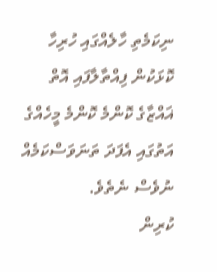ނިކަމެތި ހާލެއްގައި ހުރިހާ ކޮޅަކުން ފިއްތާލާފައި އޮތް ޣައްޒާގެ ކޮންމެ ކޮންމެ މީހެއްގެ އަތުގައި އެފަދަ ތަނަވަސްކަމެއް ނުވެސް ނެތެވެ.
ކުރިން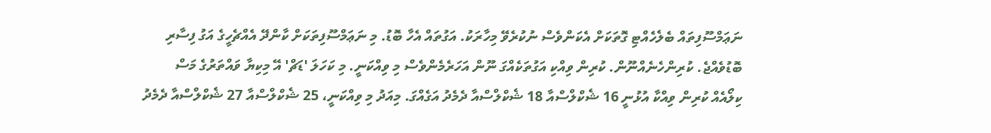ނަޢަމްސޫފިތައް ބެލެހެއްޓި ގޮތަކަށް އެކަންވެސް ނުކުރެވޭ މިހާރަކު. އަގުތައް އެހާ ބޮޑު. މި ނަޢަމްސޫފިތަކަށް ކާންދޭ އެއްޗެހީގެ އަގު ފިސާރި ބޮޑުވެއްޖެ. ކުރިންހެނެއްނޫން. ކުރިން ވިއްކި އަގުތަކެއްގަ ނޫން އަހަރެމެންވެސް މި ވިއްކަނީ. މި ކަހަލަ 'ޑަޗް' އޭ މިކިޔާ ވައްތަރުގެ މަސް ކިލޯއެއް ކުރިން ވިއްކާ އުޅުނީ 16 ޝެކްލްސްއާ 18 ޝެކްލްސްއާ ދެމެދު އަގެއްގަ. މިއަދު މި ވިއްކަނީ، 25 ޝެކްލްސްއާ 27 ޝެކްލްސްއާ ދެމެދު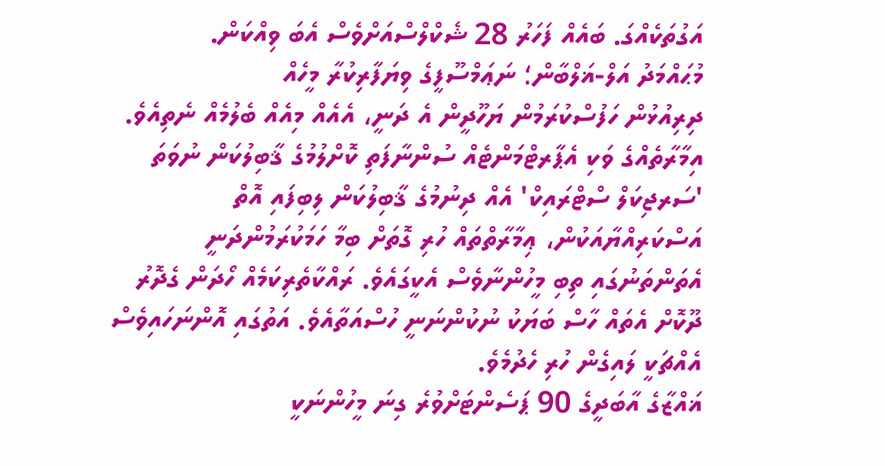އަގުތަކެއްގަ. ބައެއް ފަހަރު 28 ޝެކްލްސްއަށްވެސް އެބަ ވިއްކަން.
މުޙައްމަދު އަލް-ޣަލްބާން؛ ނަޢަމްސޫފީގެ ވިޔަފާރިކުރާ މީހެއް
ދިރިއުޅުން ހަފުސްކުރަމުން ޔަހޫދީން އެ ދަނީ، އެއެއް މިއެއް ބެލުމެއް ނެތިއެވެ. އިމާރާތެއްގެ ވަކި އެޕާރޓްމަންޓެއް ސުންނާފަތި ކޮށްލުމުގެ ޤާބިލުކަން ނުވަތަ 'ސަރޖިކަލް ސްޓްރައިކް' އެއް ދިނުމުގެ ޤާބިލުކަން ލިބިފައި އޮތް އަސްކަރިއްޔާއަކުން، ޢިމާރާތްތައް ހުރި ގޮތަށް ބިމާ ހަމަކުރަމުންދަނީ އެތަންތަނުގައި ތިބި މީހުންނާވެސް އެކީގައެވެ. ރައްކާތެރިކަމެއް ހޯދަން ގެދޮރު ދޫކޮށް އެތައް ހާސް ބަޔަކު ނުކުންނަނީ ހުސްއަތާއެވެ. އަތުގައި އޮންނަހައިވެސް އެއްޗަކީ ލައިގެން ހުރި ހެދުމެވެ.
ޣައްޒާގެ އާބަދީގެ 90 ޕަސެންޓަށްވުރެ ގިނަ މީހުންނަކީ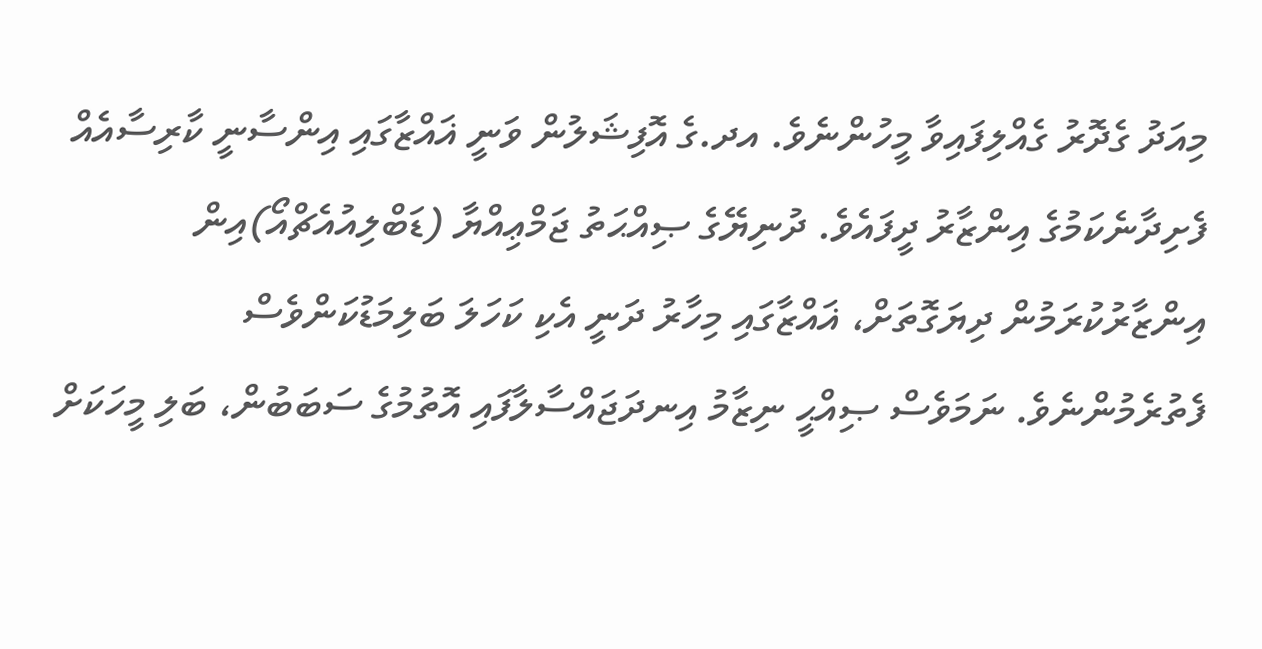މިއަދު ގެދޮރު ގެއްލިފައިވާ މީހުންނެވެ. އދ.ގެ އޮފިޝަލުން ވަނީ ޣައްޒާގައި އިންސާނީ ކާރިސާއެއް ފެށިދާނެކަމުގެ އިންޒާރު ދީފައެވެ. ދުނިޔޭގެ ޞިއްޙަތު ޖަމްޢިއްޔާ (ޑަބްލިއުއެޗްއޯ)އިން އިންޒާރުކުރަމުން ދިޔަގޮތަށް، ޣައްޒާގައި މިހާރު ދަނީ އެކި ކަހަލަ ބަލިމަޑުކަންވެސް ފެތުރެމުންނެވެ. ނަމަވެސް ޞިއްޙީ ނިޒާމު އިނދަޖައްސާލާފައި އޮތުމުގެ ސަބަބުން، ބަލި މީހަކަށް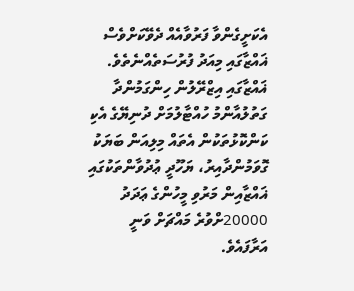އެކަށީގެންވާ ފަރުވާއެއް ދެވޭކަށްވެސް ޣައްޒާގައި މިއަދު ފުރުސަތެއްނެތެވެ.
ޣައްޒާގައި އިޒްރޭލުން ހިންގަމުންދާ ގަތުލުއާންމު ހުއްޓާލުމަށް ދުނިޔޭގެ އެކި ކަންކޮޅުތަކުން އެތައް މިލިއަން ބަޔަކު ގޮވަމުންދާއިރު، ޔަހޫދީ ޢުދުވާންތަކުގައި ޣައްޒާއިން މަރުވި މީހުންގެ ޢަދަދު 20000ށްވުރެ މައްޗަށް ވަނީ އަރާފައެވެ.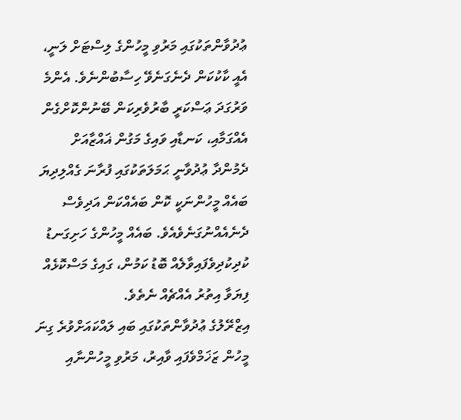ޢުދުވާންތަކުގައި މަރުވި މީހުންގެ ލިސްޓަށް ލަނީ، އެއީ ކާކުކަން ދެނެގަނެވޭ ހިސާބުންނެވެ. އެންމެ ވަރުގަދަ ޢަސްކަރީ ބާރުވެރިކަން ބޭނުންކޮށްގެން އެއްގަމާއި، ކަނޑާއި ވައިގެ މަގުން ޣައްޒާއަށް ދެމުންދާ ޢުދުވާނީ ޙަމަލަތަކުގައި ފުރާނަ ގެއްލިދިޔަ ބައެއް މީހުންނަކީ ކޮން ބައެއްކަން އަދިވެސް ދެނެއެއްނުގަނެވެއެވެ. ބައެއް މީހުންގެ ހަށިގަނޑު ކުދިކުދިވެފައިވާލެއް ބޮޑު ކަމުން، ގައިގެ މަސްކޮޅެއް ފިޔަވާ އިތުރު އެއްޗެއް ނެތެވެ.
އިޒްރޭލުގެ ޢުދުވާންތަކުގައި ބައި ލައްކައަށްވުރެ ގިނަ މީހުން ޒަޚަމްވެފައި ވާއިރު، މަރުވި މީހުންނާއި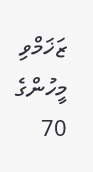ޒަޚަމްވި މީހުންގެ 70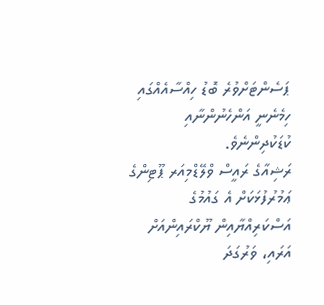ޕަސެންޓަށްވުރެ ބޮޑު ހިއްސާއެއްގައި ހިމެނެނީ އަންހެނުންނާއި ކުޑަކުދިންނެވެ.
ރަޝިއާގެ ރައީސް ވްލޭޑްމިއަރ ޕޫޓިންގެ ޢަމުރުފުޅަކަށް އެ ގައުމުގެ އަސްކަރިއްޔާއިން ޔޫކްރައިންއަށް އަރައި، ވަރުގަދަ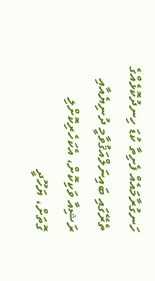ހަނގުރާމައެއް ފެށިތާ ކުޑަ ހިނދުކޮޅެއްގެ ތެރޭގައި ބައިނަލްއަޤުވާމީ ދުނިޔެއާއި ރަޝިއާ ވަކިކޮށް، އެކަހެރިކޮށްލި ގޮތަށް، ޔަހޫދީ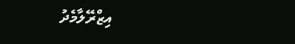އިޒްރޭލާމެދު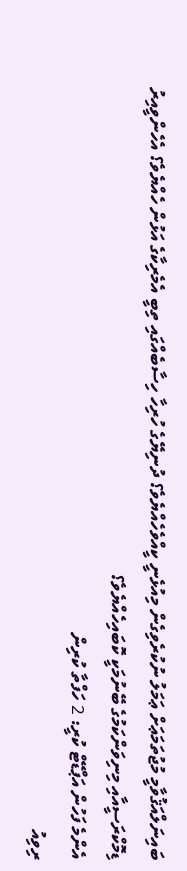ބައިނަލްއަޤުވާމީ މުޖުތަމަޢަށް ޢަމަލު ނުކުރެވިގެން މިއުޅެނީ ކީއްވެހެއްޔެވެ؟ ދުނިޔޭގެ ހުރިހާ ހިސާބެއްގައި ތިބީ އެމެރިކާގެ އަޅުން ހެއްޔެވެ؟ އެހެންވީއިރު ޑިމޮކްރަސީއާއި މިނިވަންކަމުގެ ބޭނުމަކީ ކޮބައިހެއްޔެވެ؟
އެންމެ ފަހުން އަޕްޑޭޓް ކުރީ: 2 ހަފްތާ ކުރިން
ރިވިއު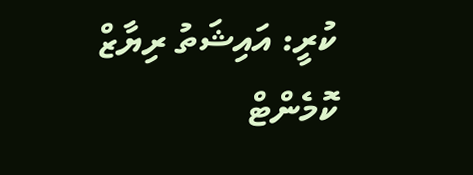ކުރީ: އައިޝަތު ރިޔާޒް
ކޮމެންޓް